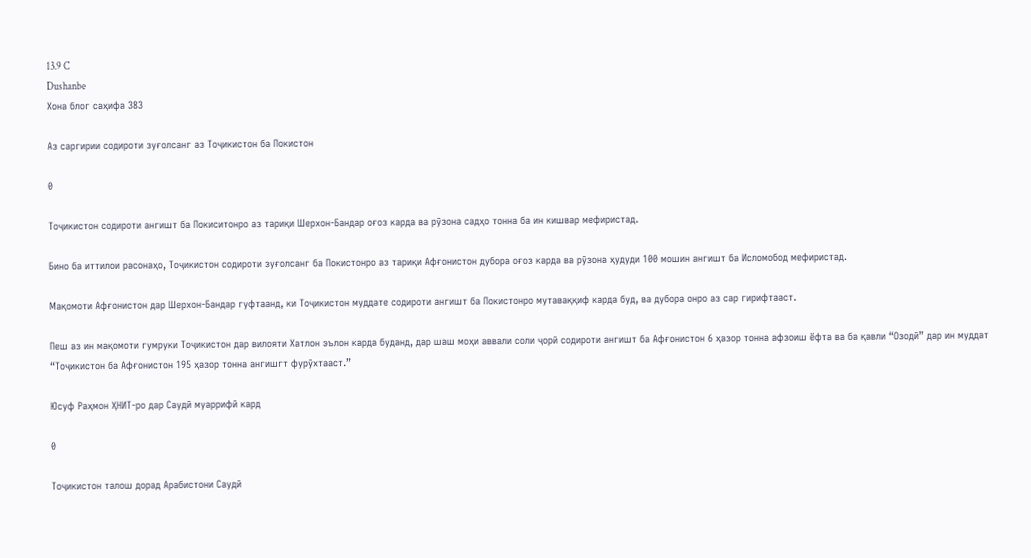13.9 C
Dushanbe
Хона блог саҳифа 383

Аз саргирии содироти зуғолсанг аз Тоҷикистон ба Покистон

0

Тоҷикистон содироти ангишт ба Покиситонро аз тариқи Шерхон-Бандар оғоз карда ва рӯзона садҳо тонна ба ин кишвар мефиристад.

Бино ба иттилои расонаҳо, Тоҷикистон содироти зуғолсанг ба Покистонро аз тариқи Афғонистон дубора оғоз карда ва рӯзона ҳудуди 100 мошин ангишт ба Исломобод мефиристад.

Мақомоти Афғонистон дар Шерхон-Бандар гуфтаанд, ки Тоҷикистон муддате содироти ангишт ба Покистонро мутаваққиф карда буд, ва дубора онро аз сар гирифтааст.

Пеш аз ин мақомоти гумруки Тоҷикистон дар вилояти Хатлон эълон карда буданд, дар шаш моҳи аввали соли ҷорӣ содироти ангишт ба Афғонистон 6 ҳазор тонна афзоиш ёфта ва ба қавли “Озодӣ” дар ин муддат “Тоҷикистон ба Афғонистон 195 ҳазор тонна ангишгт фурӯхтааст.”

Юсуф Раҳмон ҲНИТ-ро дар Саудӣ муаррифӣ кард

0

Тоҷикистон талош дорад Арабистони Саудӣ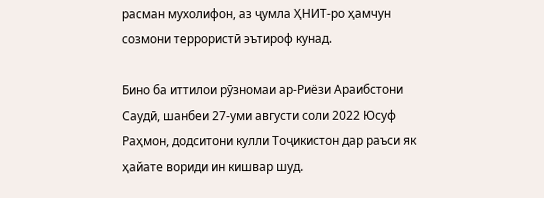расман мухолифон, аз ҷумла ҲНИТ-ро ҳамчун созмони террористӣ эътироф кунад.

Бино ба иттилои рӯзномаи ар-Риёзи Араибстони Саудӣ, шанбеи 27-уми августи соли 2022 Юсуф Раҳмон, додситони кулли Тоҷикистон дар раъси як ҳайате вориди ин кишвар шуд.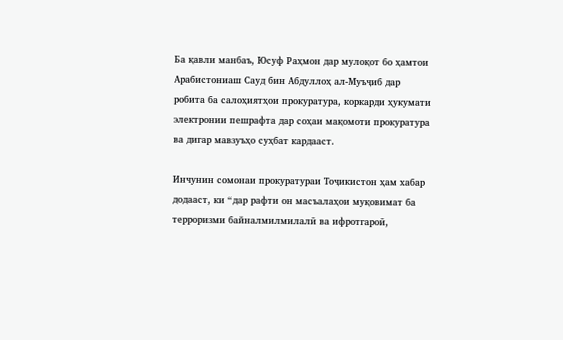Ба қавли манбаъ, Юсуф Раҳмон дар мулоқот бо ҳамтои Арабистониаш Сауд бин Абдуллоҳ ал-Муъҷиб дар робита ба салоҳиятҳои прокуратура, коркарди ҳукумати электронии пешрафта дар соҳаи мақомоти прокуратура ва дигар мавзуъҳо суҳбат кардааст.

Инчунин сомонаи прокуратураи Тоҷикистон ҳам хабар додааст, ки “дар рафти он масъалаҳои муқовимат ба терроризми байналмилмилалӣ ва ифротгароӣ,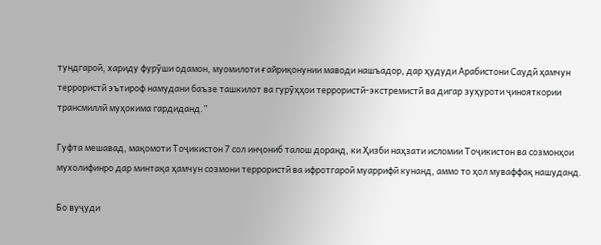тундгароӣ, хариду фурӯши одамон, муомилоти ғайриқонунии маводи нашъадор, дар ҳудуди Арабистони Саудӣ ҳамчун террористӣ эътироф намудани баъзе ташкилот ва гурӯҳҳои террористӣ-экстремистӣ ва дигар зуҳуроти ҷинояткории трансмиллӣ муҳокима гардиданд.”

Гуфта мешавад, мақомоти Тоҷикистон 7 сол инҷониб талош доранд, ки Ҳизби наҳзати исломии Тоҷикистон ва созмонҳои мухолифинро дар минтақа ҳамчун созмони террористӣ ва ифротгароӣ муаррифӣ кунанд, аммо то ҳол муваффақ нашуданд.

Бо вуҷуди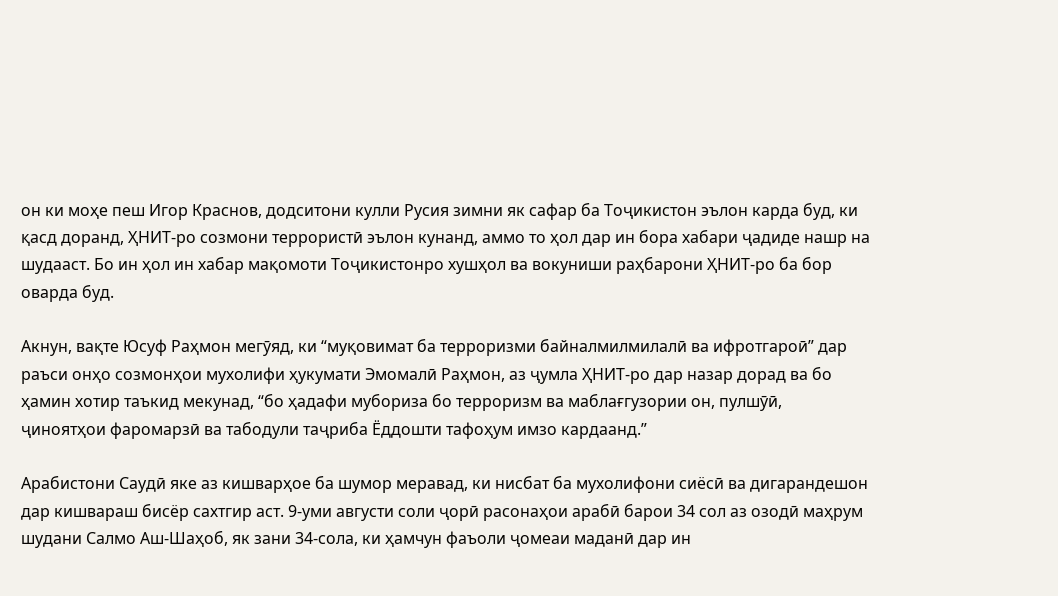он ки моҳе пеш Игор Краснов, додситони кулли Русия зимни як сафар ба Тоҷикистон эълон карда буд, ки қасд доранд, ҲНИТ-ро созмони террористӣ эълон кунанд, аммо то ҳол дар ин бора хабари ҷадиде нашр на шудааст. Бо ин ҳол ин хабар мақомоти Тоҷикистонро хушҳол ва вокуниши раҳбарони ҲНИТ-ро ба бор оварда буд.

Акнун, вақте Юсуф Раҳмон мегӯяд, ки “муқовимат ба терроризми байналмилмилалӣ ва ифротгароӣ” дар раъси онҳо созмонҳои мухолифи ҳукумати Эмомалӣ Раҳмон, аз ҷумла ҲНИТ-ро дар назар дорад ва бо ҳамин хотир таъкид мекунад, “бо ҳадафи мубориза бо терроризм ва маблағгузории он, пулшӯӣ, ҷиноятҳои фаромарзӣ ва табодули таҷриба Ёддошти тафоҳум имзо кардаанд.”

Арабистони Саудӣ яке аз кишварҳое ба шумор меравад, ки нисбат ба мухолифони сиёсӣ ва дигарандешон дар кишвараш бисёр сахтгир аст. 9-уми августи соли ҷорӣ расонаҳои арабӣ барои 34 сол аз озодӣ маҳрум шудани Салмо Аш-Шаҳоб, як зани 34-сола, ки ҳамчун фаъоли ҷомеаи маданӣ дар ин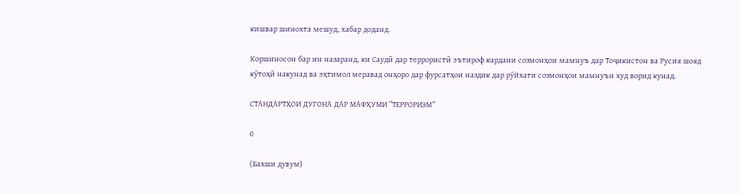кишвар шинохта мешуд, хабар доданд.

Коршиносон бар ин назаранд, ки Саудӣ дар террористӣ эътироф кардани созмонҳои мамнуъ дар Тоҷикистон ва Русия шояд кӯтоҳӣ накунад ва эҳтимол меравад онҳоро дар фурсатҳои наздик дар рӯйхати созмонҳои мамнуъи худ ворид кунад.

СТАНДАРТҲОИ ДУГОНА ДАР МАФҲУМИ “ТЕРРОРИЗМ”

0

(Бахши дувум)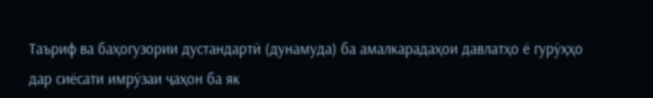Таъриф ва баҳогузории дустандартӣ (дунамуда) ба амалкарадаҳои давлатҳо ё гурӯҳҳо дар сиёсати имрӯзаи ҷаҳон ба як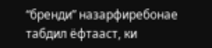“бренди” назарфиребонае табдил ёфтааст, ки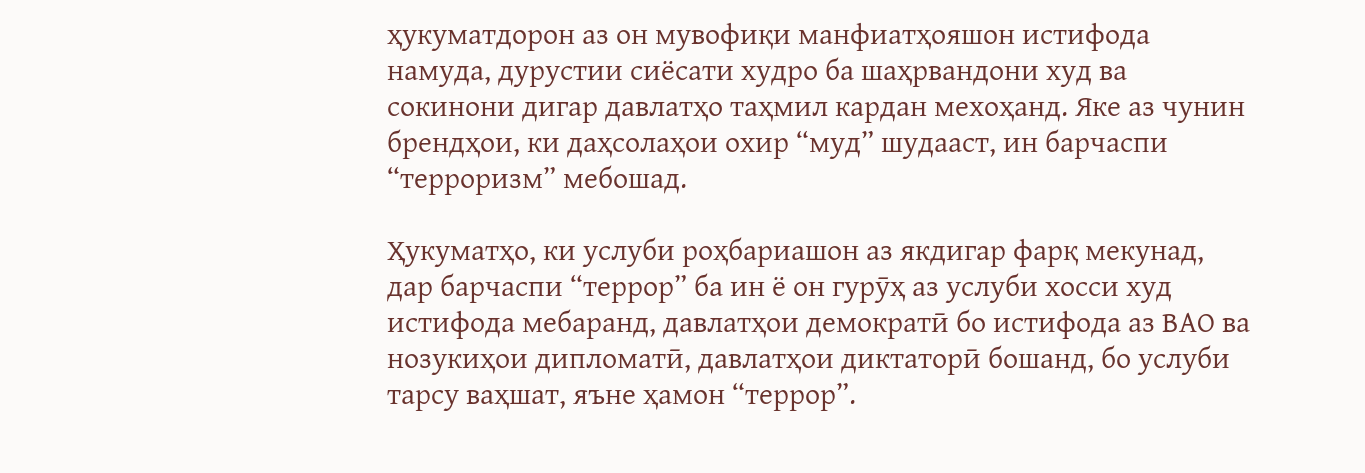ҳукуматдорон аз он мувофиқи манфиатҳояшон истифода намуда, дурустии сиёсати худро ба шаҳрвандони худ ва сокинони дигар давлатҳо таҳмил кардан мехоҳанд. Яке аз чунин брендҳои, ки даҳсолаҳои охир “муд” шудааст, ин барчаспи “терроризм” мебошад.

Ҳукуматҳо, ки услуби роҳбариашон аз якдигар фарқ мекунад, дар барчаспи “террор” ба ин ё он гурӯҳ аз услуби хосси худ истифода мебаранд, давлатҳои демократӣ бо истифода аз ВАО ва нозукиҳои дипломатӣ, давлатҳои диктаторӣ бошанд, бо услуби тарсу ваҳшат, яъне ҳамон “террор”.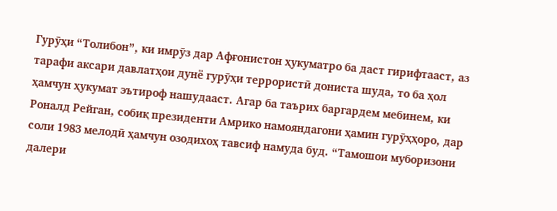Гурӯҳи “Толибон”, ки имрӯз дар Афғонистон ҳукуматро ба даст гирифтааст, аз тарафи аксари давлатҳои дунё гурӯҳи террористӣ дониста шуда, то ба ҳол ҳамчун ҳукумат эътироф нашудааст. Агар ба таърих баргардем мебинем, ки Роналд Рейган, собиқ президенти Амрико намояндагони ҳамин гурӯҳҳоро, дар соли 1983 мелодӣ ҳамчун озодихоҳ тавсиф намуда буд. “Тамошои муборизони далери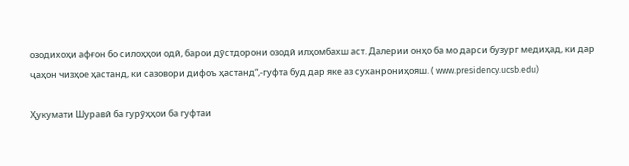озодихоҳи афғон бо силоҳҳои одӣ, барои дӯстдорони озодӣ илҳомбахш аст. Далерии онҳо ба мо дарси бузург медиҳад, ки дар ҷаҳон чизҳое ҳастанд, ки сазовори дифоъ ҳастанд“,-гуфта буд дар яке аз суханрониҳояш. ( www.presidency.ucsb.edu)

Ҳукумати Шуравӣ ба гурӯҳҳои ба гуфтаи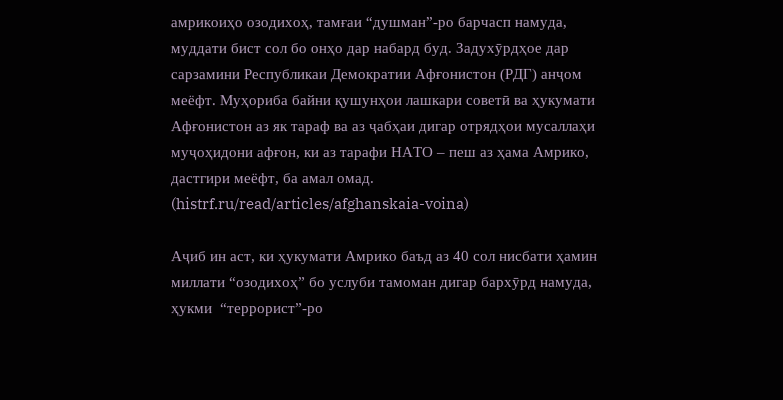амрикоиҳо озодихоҳ, тамғаи “душман”-ро барчасп намуда, муддати бист сол бо онҳо дар набард буд. Задухӯрдҳое дар сарзамини Республикаи Демократии Афғонистон (РДГ) анҷом меёфт. Муҳориба байни қушунҳои лашкари советӣ ва ҳукумати Афғонистон аз як тараф ва аз ҷабҳаи дигар отрядҳои мусаллаҳи муҷоҳидони афғон, ки аз тарафи НАТО – пеш аз ҳама Амрико, дастгири меёфт, ба амал омад. (histrf.ru/read/articles/afghanskaia-voina)

Аҷиб ин аст, ки ҳукумати Амрико баъд аз 40 сол нисбати ҳамин миллати “озодихоҳ” бо услуби тамоман дигар бархӯрд намуда, ҳукми  “террорист”-ро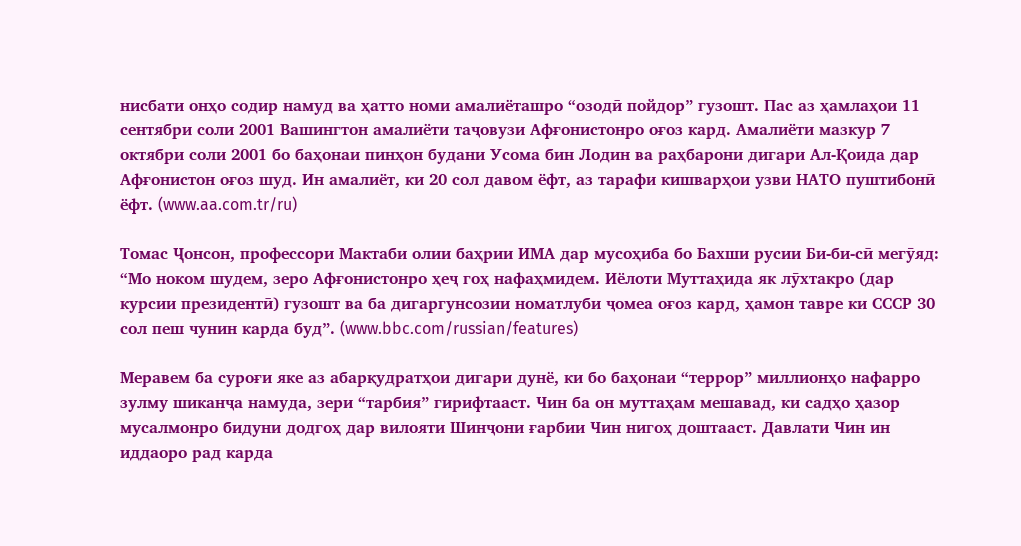нисбати онҳо содир намуд ва ҳатто номи амалиёташро “озодӣ пойдор” гузошт. Пас аз ҳамлаҳои 11 сентябри соли 2001 Вашингтон амалиёти таҷовузи Афғонистонро оғоз кард. Амалиёти мазкур 7 октябри соли 2001 бо баҳонаи пинҳон будани Усома бин Лодин ва раҳбарони дигари Ал-Қоида дар Афғонистон оғоз шуд. Ин амалиёт, ки 20 сол давом ёфт, аз тарафи кишварҳои узви НАТО пуштибонӣ ёфт. (www.aa.com.tr/ru)

Томас Ҷонсон, профессори Мактаби олии баҳрии ИМА дар мусоҳиба бо Бахши русии Би-би-сӣ мегӯяд: “Мо ноком шудем, зеро Афғонистонро ҳеҷ гоҳ нафаҳмидем. Иёлоти Муттаҳида як лӯхтакро (дар курсии президентӣ) гузошт ва ба дигаргунсозии номатлуби ҷомеа оғоз кард, ҳамон тавре ки СССР 30 сол пеш чунин карда буд”. (www.bbc.com/russian/features)

Меравем ба суроғи яке аз абарқудратҳои дигари дунё, ки бо баҳонаи “террор” миллионҳо нафарро зулму шиканҷа намуда, зери “тарбия” гирифтааст. Чин ба он муттаҳам мешавад, ки садҳо ҳазор мусалмонро бидуни додгоҳ дар вилояти Шинҷони ғарбии Чин нигоҳ доштааст. Давлати Чин ин иддаоро рад карда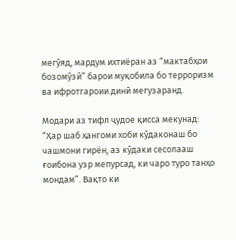мегӯяд, мардум ихтиёран аз “мактабҳои бозомӯзӣ” барои муқобила бо терроризм ва ифротгароии динӣ мегузаранд.

Модари аз тифл ҷудое қисса мекунад: “Ҳар шаб ҳангоми хоби кӯдаконаш бо чашмони гирён, аз кӯдаки сесолааш ғоибона узр мепурсад, ки чаро туро танҳо мондам”. Вақто ки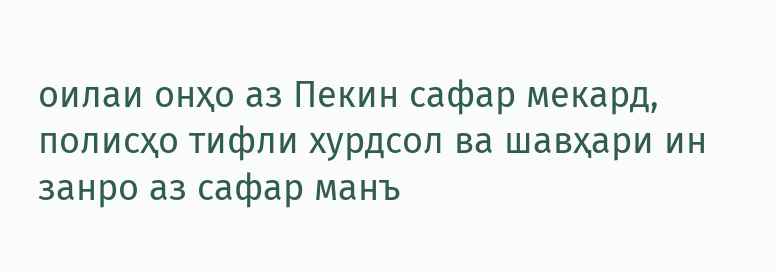оилаи онҳо аз Пекин сафар мекард, полисҳо тифли хурдсол ва шавҳари ин занро аз сафар манъ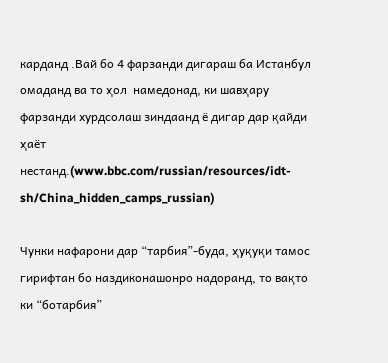карданд .Вай бо 4 фарзанди дигараш ба Истанбул омаданд ва то ҳол  намедонад, ки шавҳару фарзанди хурдсолаш зиндаанд ё дигар дар қайди ҳаёт нестанд.(www.bbc.com/russian/resources/idt-sh/China_hidden_camps_russian)

Чунки нафарони дар “тарбия”-буда, ҳуқуқи тамос гирифтан бо наздиконашонро надоранд, то вақто ки “ботарбия”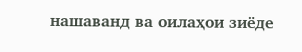нашаванд ва оилаҳои зиёде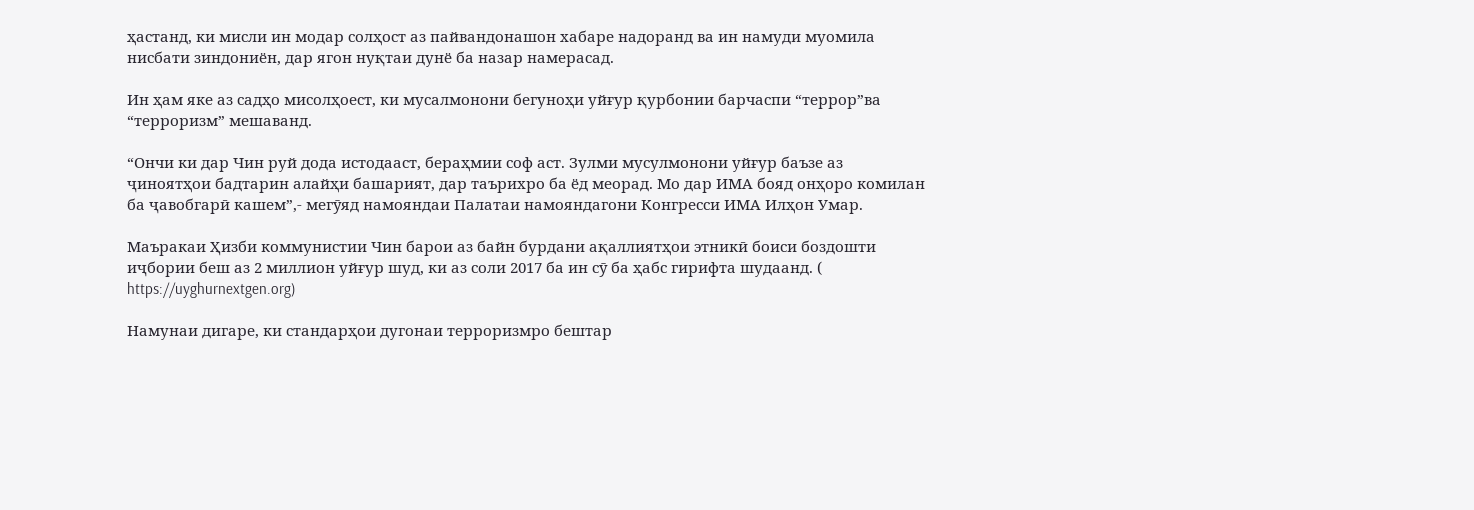ҳастанд, ки мисли ин модар солҳост аз пайвандонашон хабаре надоранд ва ин намуди муомила нисбати зиндониён, дар ягон нуқтаи дунё ба назар намерасад.

Ин ҳам яке аз садҳо мисолҳоест, ки мусалмонони бегуноҳи уйғур қурбонии барчаспи “террор”ва “терроризм” мешаванд.

“Ончи ки дар Чин руй дода истодааст, бераҳмии соф аст. Зулми мусулмонони уйғур баъзе аз ҷиноятҳои бадтарин алайҳи башарият, дар таърихро ба ёд меорад. Мо дар ИМА бояд онҳоро комилан ба ҷавобгарӣ кашем”,- мегӯяд намояндаи Палатаи намояндагони Конгресси ИМА Илҳон Умар.

Маъракаи Ҳизби коммунистии Чин барои аз байн бурдани ақаллиятҳои этникӣ боиси боздошти иҷбории беш аз 2 миллион уйғур шуд, ки аз соли 2017 ба ин сӯ ба ҳабс гирифта шудаанд. ( https://uyghurnextgen.org)

Намунаи дигаре, ки стандарҳои дугонаи терроризмро бештар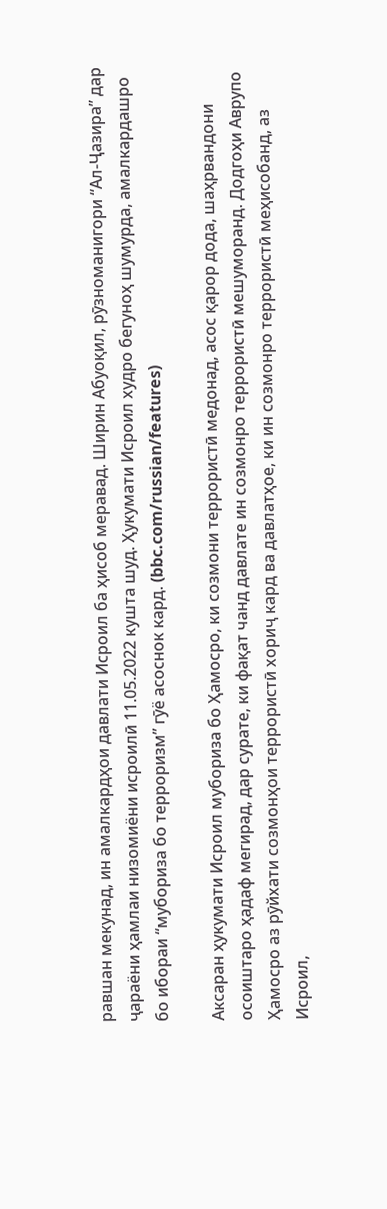равшан мекунад, ин амалкардҳои давлати Исроил ба ҳисоб меравад. Ширин Абуоқил, рӯзноманигори “Ал-Ҷазира” дар ҷараёни ҳамлаи низомиёни исроилӣ 11.05.2022 кушта шуд. Ҳукумати Исроил худро бегуноҳ шумурда, амалкардашро бо ибораи “мубориза бо терроризм” гӯё асоснок кард. (bbc.com/russian/features)

Аксаран ҳукумати Исроил мубориза бо Ҳамосро, ки созмони террористӣ медонад, асос қарор дода, шаҳрвандони осоиштаро ҳадаф мегирад, дар сурате, ки фақат чанд давлате ин созмонро террористӣ мешуморанд. Додгоҳи Аврупо Ҳамосро аз рӯйхати созмонҳои террористӣ хориҷ кард ва давлатҳое, ки ин созмонро террористӣ меҳисобанд, аз Исроил,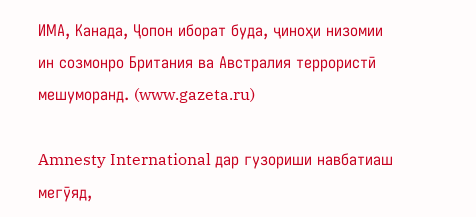ИМА, Канада, Ҷопон иборат буда, ҷиноҳи низомии ин созмонро Британия ва Австралия террористӣ мешуморанд. (www.gazeta.ru)

Amnesty International дар гузориши навбатиаш мегӯяд,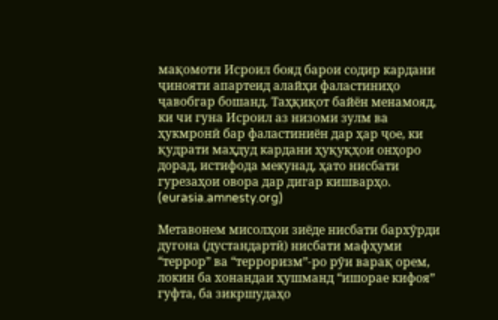мақомоти Исроил бояд барои содир кардани ҷинояти апартеид алайҳи фаластиниҳо ҷавобгар бошанд. Таҳқиқот байён менамояд, ки чи гуна Исроил аз низоми зулм ва ҳукмронӣ бар фаластиниён дар ҳар ҷое, ки қудрати маҳдуд кардани ҳуқуқҳои онҳоро дорад, истифода мекунад, ҳато нисбати гурезаҳои овора дар дигар кишварҳо. (eurasia.amnesty.org)

Метавонем мисолҳои зиёде нисбати бархӯрди дугона (дустандартӣ) нисбати мафҳуми “террор” ва “терроризм”-ро рӯи варақ орем, локин ба хонандаи ҳушманд “ишорае кифоя” гуфта, ба зикршудаҳо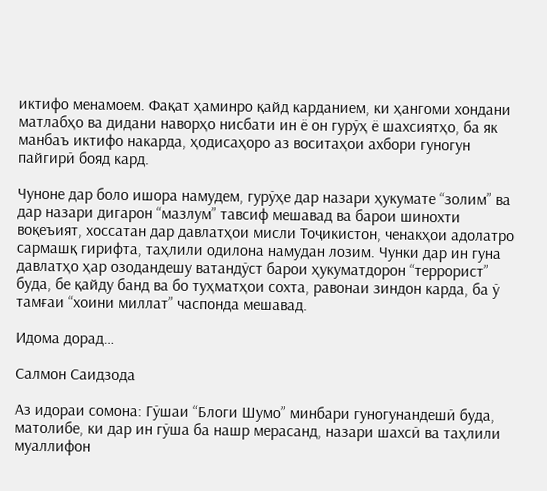иктифо менамоем. Фақат ҳаминро қайд карданием, ки ҳангоми хондани матлабҳо ва дидани наворҳо нисбати ин ё он гурӯҳ ё шахсиятҳо, ба як манбаъ иктифо накарда, ҳодисаҳоро аз воситаҳои ахбори гуногун пайгирӣ бояд кард.

Чуноне дар боло ишора намудем, гурӯҳе дар назари ҳукумате “золим” ва дар назари дигарон “мазлум” тавсиф мешавад ва барои шинохти воқеъият, хоссатан дар давлатҳои мисли Тоҷикистон, ченакҳои адолатро сармашқ гирифта, таҳлили одилона намудан лозим. Чунки дар ин гуна давлатҳо ҳар озодандешу ватандӯст барои ҳукуматдорон “террорист” буда, бе қайду банд ва бо туҳматҳои сохта, равонаи зиндон карда, ба ӯ тамғаи “хоини миллат” часпонда мешавад.

Идома дорад…

Салмон Саидзода

Аз идораи сомона: Гӯшаи “Блоги Шумо” минбари гуногунандешӣ буда, матолибе, ки дар ин гӯша ба нашр мерасанд, назари шахсӣ ва таҳлили муаллифон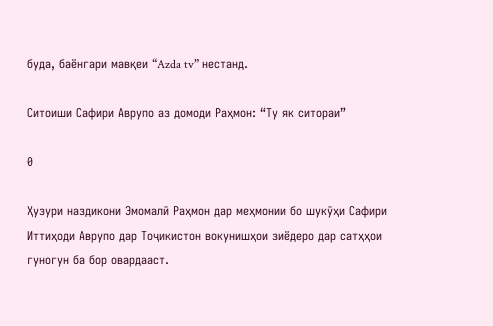буда, баёнгари мавқеи “Azda tv” нестанд.

Ситоиши Сафири Аврупо аз домоди Раҳмон: “Ту як ситораи”

0

Ҳузури наздикони Эмомалӣ Раҳмон дар меҳмонии бо шукӯҳи Сафири Иттиҳоди Аврупо дар Тоҷикистон вокунишҳои зиёдеро дар сатҳҳои гуногун ба бор овардааст.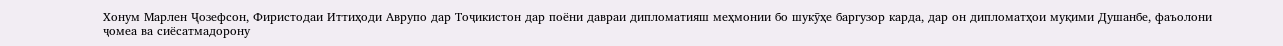Хонум Марлен Ҷозефсон, Фиристодаи Иттиҳоди Аврупо дар Тоҷикистон дар поёни давраи дипломатияш меҳмонии бо шукӯҳе баргузор карда, дар он дипломатҳои муқими Душанбе, фаъолони ҷомеа ва сиёсатмадорону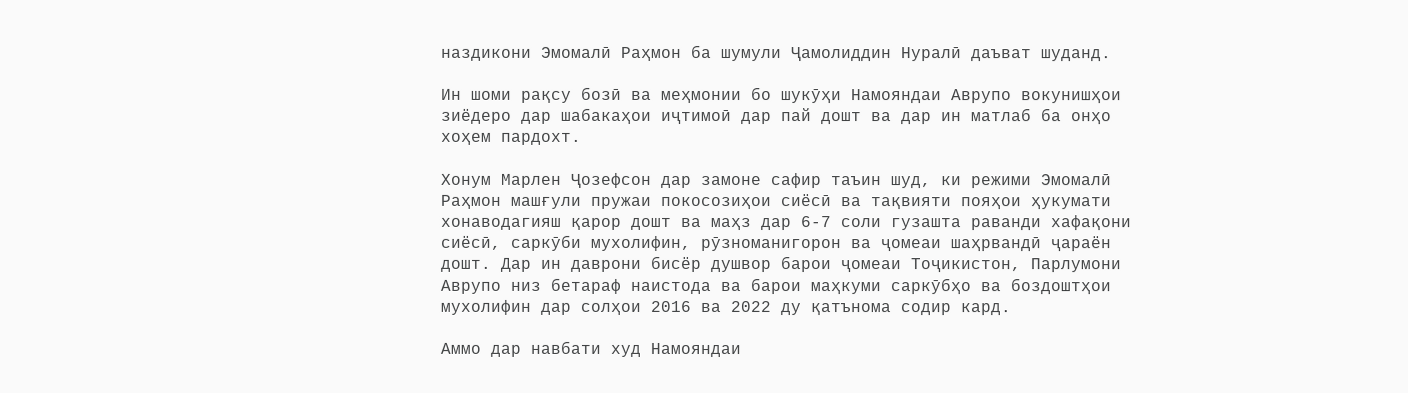наздикони Эмомалӣ Раҳмон ба шумули Ҷамолиддин Нуралӣ даъват шуданд.

Ин шоми рақсу бозӣ ва меҳмонии бо шукӯҳи Намояндаи Аврупо вокунишҳои зиёдеро дар шабакаҳои иҷтимоӣ дар пай дошт ва дар ин матлаб ба онҳо хоҳем пардохт.

Хонум Марлен Ҷозефсон дар замоне сафир таъин шуд, ки режими Эмомалӣ Раҳмон машғули пружаи покосозиҳои сиёсӣ ва тақвияти пояҳои ҳукумати хонаводагияш қарор дошт ва маҳз дар 6-7 соли гузашта раванди хафақони сиёсӣ, саркӯби мухолифин, рӯзноманигорон ва ҷомеаи шаҳрвандӣ ҷараён дошт. Дар ин даврони бисёр душвор барои ҷомеаи Тоҷикистон, Парлумони Аврупо низ бетараф наистода ва барои маҳкуми саркӯбҳо ва боздоштҳои мухолифин дар солҳои 2016 ва 2022 ду қатънома содир кард.

Аммо дар навбати худ Намояндаи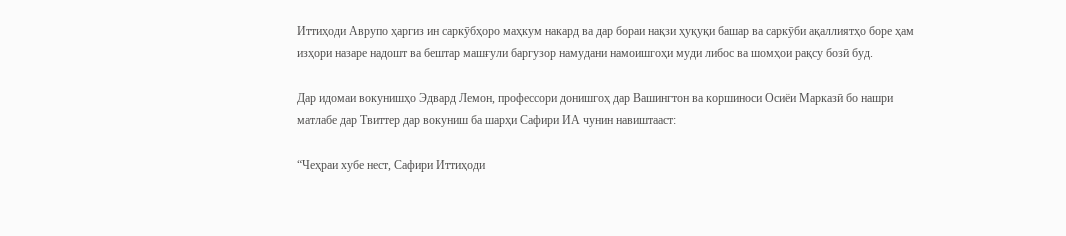Иттиҳоди Аврупо ҳаргиз ин саркӯбҳоро маҳкум накард ва дар бораи нақзи ҳуқуқи башар ва саркӯби ақаллиятҳо боре ҳам изҳори назаре надошт ва бештар машғули баргузор намудани намоишгоҳи муди либос ва шомҳои рақсу бозӣ буд.

Дар идомаи вокунишҳо Эдвард Лемон, профессори донишгоҳ дар Вашингтон ва коршиноси Осиёи Марказӣ бо нашри матлабе дар Твиттер дар вокуниш ба шарҳи Сафири ИА чунин навиштааст:

“Чеҳраи хубе нест, Сафири Иттиҳоди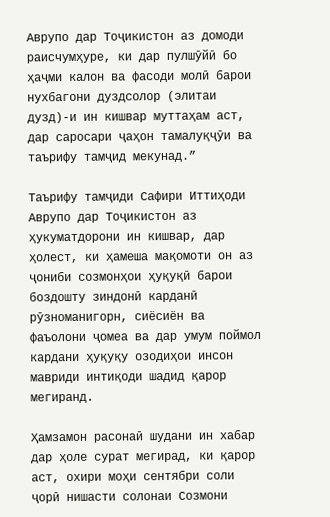Аврупо дар Тоҷикистон аз домоди раисчумҳуре, ки дар пулшӯйӣ бо ҳаҷми калон ва фасоди молӣ барои нухбагони дуздсолор (элитаи дузд)-и ин кишвар муттаҳам аст, дар саросари ҷаҳон тамалуқҷӯи ва таърифу тамҷид мекунад.”

Таърифу тамҷиди Сафири Иттиҳоди Аврупо дар Тоҷикистон аз ҳукуматдорони ин кишвар, дар ҳолест, ки ҳамеша мақомоти он аз ҷониби созмонҳои ҳуқуқӣ барои боздошту зиндонӣ карданӣ рӯзноманигорн, сиёсиён ва фаъолони ҷомеа ва дар умум поймол кардани ҳуқуқу озодиҳои инсон мавриди интиқоди шадид қарор мегиранд.

Ҳамзамон расонаӣ шудани ин хабар дар ҳоле сурат мегирад, ки қарор аст, охири моҳи сентябри соли ҷорӣ нишасти солонаи Созмони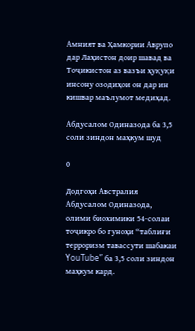Амният ва Ҳамкории Аврупо дар Лаҳистон доир шавад ва Тоҷикистон аз вазъи ҳуқуқи инсону озодиҳои он дар ин кишвар маълумот медиҳад.

Абдусалом Одиназода ба 3,5 соли зиндон маҳкум шуд

0

Додгоҳи Австралия Абдусалом Одиназода, олими биохимики 54-солаи тоҷикро бо гуноҳи “таблиғи терроризм тавассути шабакаи YouTube” ба 3,5 соли зиндон маҳкум кард.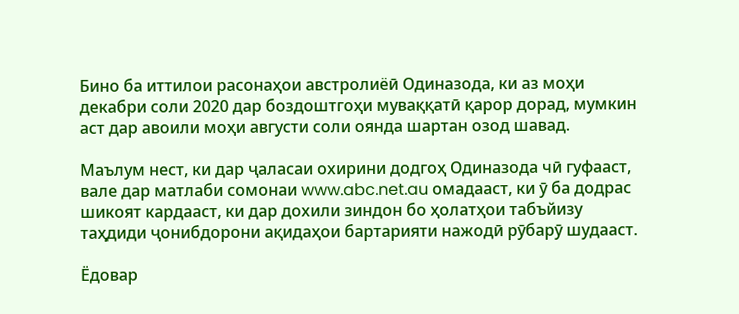Бино ба иттилои расонаҳои австролиёӣ Одиназода, ки аз моҳи декабри соли 2020 дар боздоштгоҳи муваққатӣ қарор дорад, мумкин аст дар авоили моҳи августи соли оянда шартан озод шавад.

Маълум нест, ки дар ҷаласаи охирини додгоҳ Одиназода чӣ гуфааст, вале дар матлаби сомонаи www.abc.net.au омадааст, ки ӯ ба додрас шикоят кардааст, ки дар дохили зиндон бо ҳолатҳои табъйизу таҳдиди ҷонибдорони ақидаҳои бартарияти нажодӣ рӯбарӯ шудааст.

Ёдовар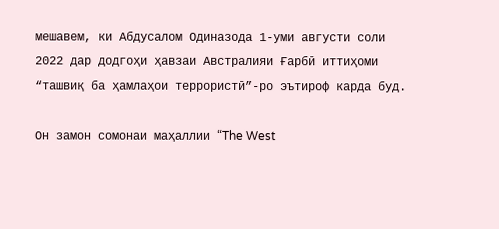мешавем, ки Абдусалом Одиназода 1-уми августи соли 2022 дар додгоҳи ҳавзаи Австралияи Ғарбӣ иттиҳоми “ташвиқ ба ҳамлаҳои террористӣ”-ро эътироф карда буд.

Он замон сомонаи маҳаллии “The West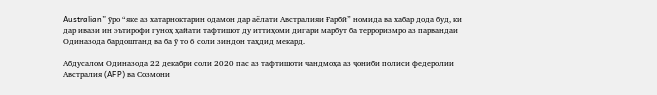Australian” ӯро “яке аз хатарноктарин одамон дар аёлати Австралияи Ғарбӣ” номида ва хабар дода буд, ки дар ивази ин эътирофи гуноҳ ҳайати тафтишот ду иттиҳоми дигари марбут ба терроризмро аз парвандаи Одиназода бардоштанд ва ба ӯ то 6 соли зиндон таҳдид мекард.

Абдусалом Одиназода 22 декабри соли 2020 пас аз тафтишоти чандмоҳа аз ҷониби полиси федеролии Австралия (AFP) ва Созмони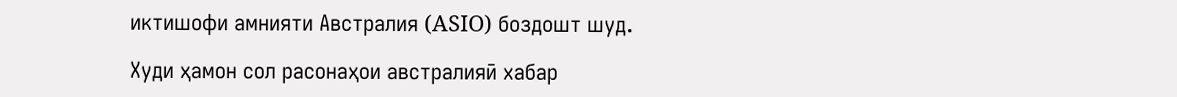иктишофи амнияти Австралия (ASIO) боздошт шуд.

Худи ҳамон сол расонаҳои австралияӣ хабар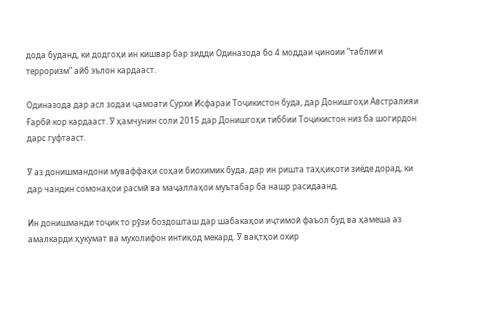дода буданд, ки додгоҳи ин кишвар бар зидди Одиназода бо 4 моддаи ҷиноии “таблиғи терроризм” айб эълон кардааст.

Одиназода дар асл зодаи ҷамоати Сурхи Исфараи Тоҷикистон буда, дар Донишгоҳи Австралияи Ғарбӣ кор кардааст. Ӯ ҳамчунин соли 2015 дар Донишгоҳи тиббии Тоҷикистон низ ба шогирдон дарс гуфтааст.

Ӯ аз донишмандони муваффақи соҳаи биохимик буда, дар ин ришта таҳқиқоти зиёде дорад, ки дар чандин сомонаҳои расмӣ ва маҷаллаҳои муътабар ба нашр расидаанд.

Ин донишманди тоҷик то рӯзи боздошташ дар шабакаҳои иҷтимоӣ фаъол буд ва ҳамеша аз амалкарди ҳукумат ва мухолифон интиқод мекард. Ӯ вақтҳои охир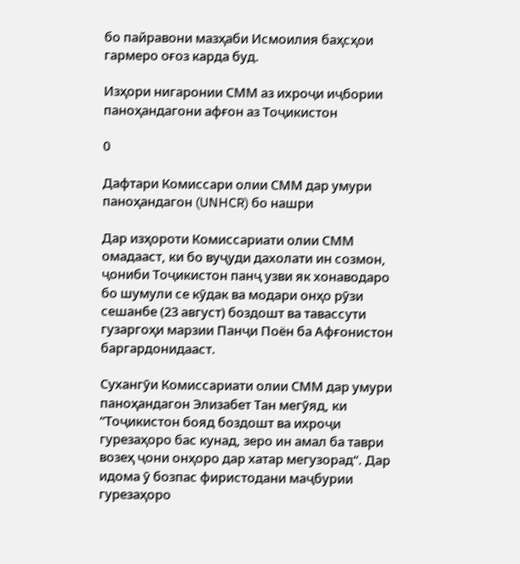бо пайравони мазҳаби Исмоилия баҳсҳои гармеро оғоз карда буд.

Изҳори нигаронии СММ аз ихроҷи иҷбории паноҳандагони афғон аз Тоҷикистон

0

Дафтари Комиссари олии СММ дар умури паноҳандагон (UNHCR) бо нашри

Дар изҳороти Комиссариати олии СММ омадааст, ки бо вуҷуди дахолати ин созмон, ҷониби Тоҷикистон панҷ узви як хонаводаро бо шумули се кӯдак ва модари онҳо рӯзи сешанбе (23 август) боздошт ва тавассути гузаргоҳи марзии Панҷи Поён ба Афғонистон баргардонидааст.

Сухангӯи Комиссариати олии СММ дар умури паноҳандагон Элизабет Тан мегӯяд, ки “Тоҷикистон бояд боздошт ва ихроҷи гурезаҳоро бас кунад, зеро ин амал ба таври возеҳ ҷони онҳоро дар хатар мегузорад“. Дар идома ӯ бозпас фиристодани маҷбурии гурезаҳоро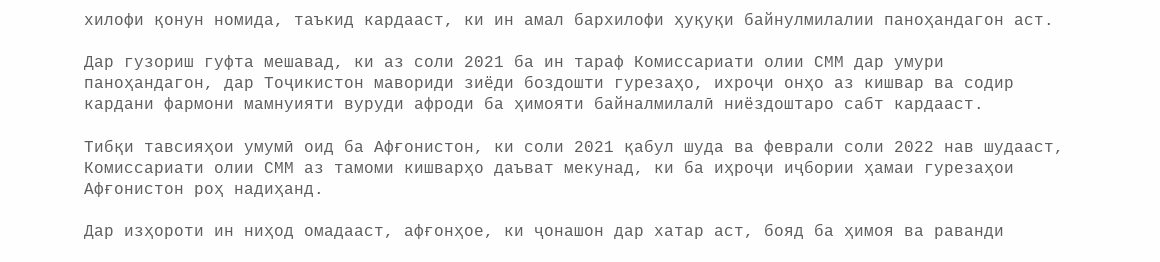хилофи қонун номида, таъкид кардааст, ки ин амал бархилофи ҳуқуқи байнулмилалии паноҳандагон аст.

Дар гузориш гуфта мешавад, ки аз соли 2021 ба ин тараф Комиссариати олии СММ дар умури паноҳандагон, дар Тоҷикистон мавориди зиёди боздошти гурезаҳо, ихроҷи онҳо аз кишвар ва содир кардани фармони мамнуияти вуруди афроди ба ҳимояти байналмилалӣ ниёздоштаро сабт кардааст.

Тибқи тавсияҳои умумӣ оид ба Афғонистон, ки соли 2021 қабул шуда ва феврали соли 2022 нав шудааст, Комиссариати олии СММ аз тамоми кишварҳо даъват мекунад, ки ба иҳроҷи иҷбории ҳамаи гурезаҳои Афғонистон роҳ надиҳанд.

Дар изҳороти ин ниҳод омадааст, афғонҳое, ки ҷонашон дар хатар аст, бояд ба ҳимоя ва раванди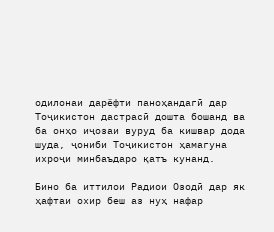одилонаи дарёфти паноҳандагӣ дар Тоҷикистон дастрасӣ дошта бошанд ва ба онҳо иҷозаи вуруд ба кишвар дода шуда, ҷониби Тоҷикистон ҳамагуна ихроҷи минбаъдаро қатъ кунанд.

Бино ба иттилои Радиои Озодӣ дар як ҳафтаи охир беш аз нуҳ нафар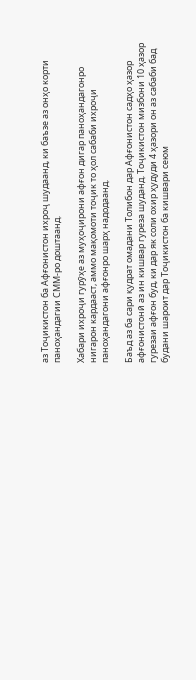аз Тоҷикистон ба Афғонистон ихроҷ шудаанд, ки баъзе аз онҳо корти паноҳандагии СММ-ро доштаанд.

Хабари ихроҷи гурӯҳе аз муҳоҷирони афғон дигар паноҳандагонро нигарон кардааст, аммо мақомоти тоҷик то ҳол сабаби ихроҷи паноҳандагони афғонро шарҳ надодаанд.

Баъд аз ба сари қудрат омадани Толибон дар Афғонистон садҳо ҳазор афғонистонӣ аз ин кишвар гуреза шуданд. Тоҷикистон мизбони 10 ҳазор гурезаи афғон буд, ки дар як соли охир ҳудуди 4 ҳазори он аз сабаби бад будани шароит дар Тоҷикистон ба кишвари сеюм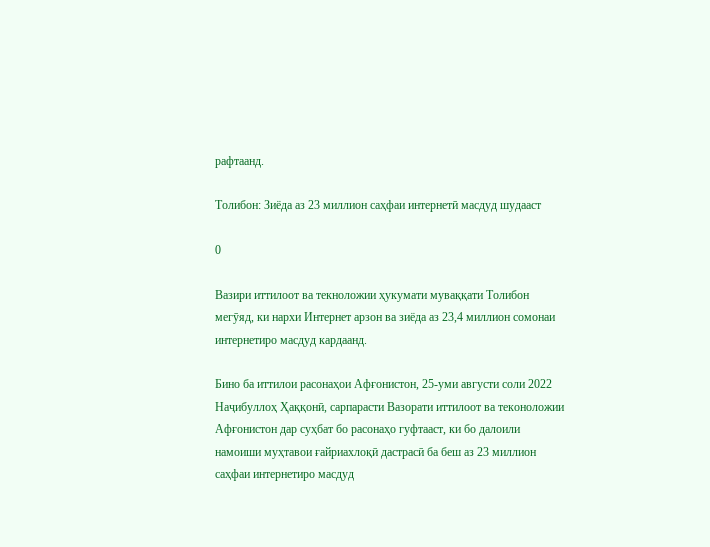рафтаанд.

Толибон: Зиёда аз 23 миллион саҳфаи интернетӣ масдуд шудааст

0

Вазири иттилоот ва текноложии ҳукумати муваққати Толибон мегӯяд, ки нархи Интернет арзон ва зиёда аз 23,4 миллион сомонаи интернетиро масдуд кардаанд.

Бино ба иттилои расонаҳои Афғонистон, 25-уми августи соли 2022 Наҷибуллоҳ Ҳаққонӣ, сарпарасти Вазорати иттилоот ва теконоложии Афғонистон дар суҳбат бо расонаҳо гуфтааст, ки бо далоили намоиши муҳтавои ғайриахлоқӣ дастрасӣ ба беш аз 23 миллион саҳфаи интернетиро масдуд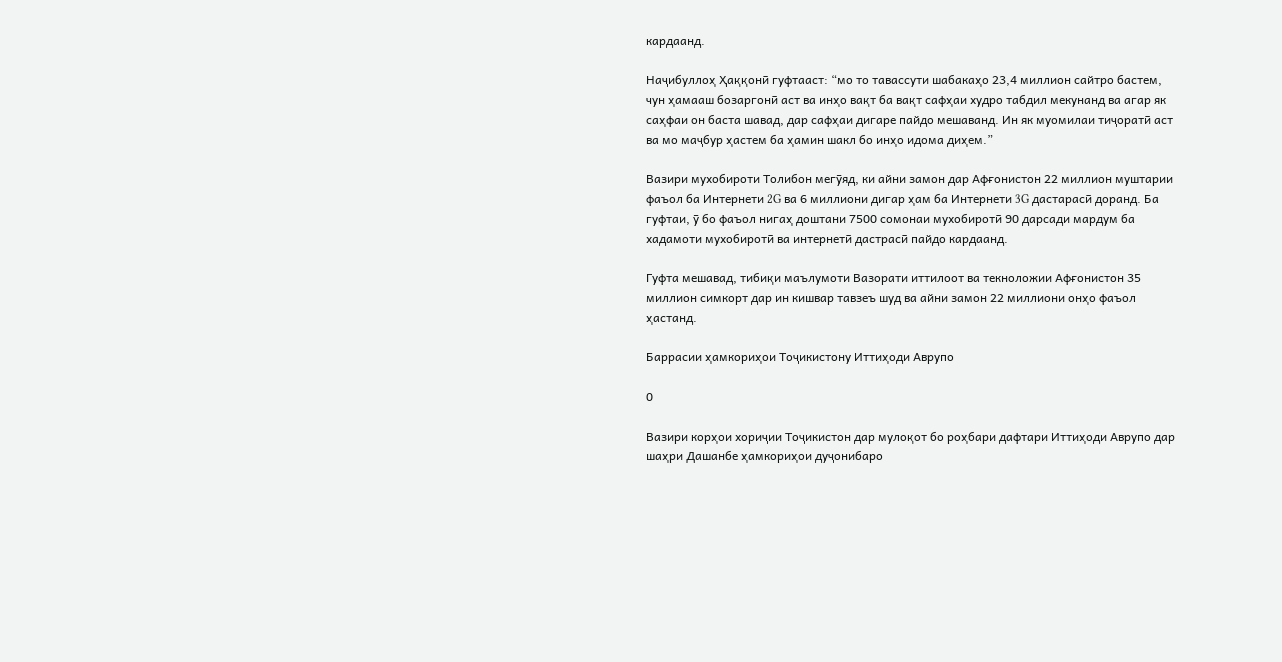кардаанд.

Наҷибуллоҳ Ҳаққонӣ гуфтааст: “мо то тавассути шабакаҳо 23,4 миллион сайтро бастем, чун ҳамааш бозаргонӣ аст ва инҳо вақт ба вақт сафҳаи худро табдил мекунанд ва агар як саҳфаи он баста шавад, дар сафҳаи дигаре пайдо мешаванд. Ин як муомилаи тиҷоратӣ аст ва мо маҷбур ҳастем ба ҳамин шакл бо инҳо идома диҳем.”

Вазири мухобироти Толибон мегӯяд, ки айни замон дар Афғонистон 22 миллион муштарии фаъол ба Интернети 2G ва 6 миллиони дигар ҳам ба Интернети 3G дастарасӣ доранд. Ба гуфтаи, ӯ бо фаъол нигаҳ доштани 7500 сомонаи мухобиротӣ 90 дарсади мардум ба хадамоти мухобиротӣ ва интернетӣ дастрасӣ пайдо кардаанд.

Гуфта мешавад, тибиқи маълумоти Вазорати иттилоот ва текноложии Афғонистон 35 миллион симкорт дар ин кишвар тавзеъ шуд ва айни замон 22 миллиони онҳо фаъол ҳастанд.

Баррасии ҳамкориҳои Тоҷикистону Иттиҳоди Аврупо

0

Вазири корҳои хориҷии Тоҷикистон дар мулоқот бо роҳбари дафтари Иттиҳоди Аврупо дар шаҳри Дашанбе ҳамкориҳои дуҷонибаро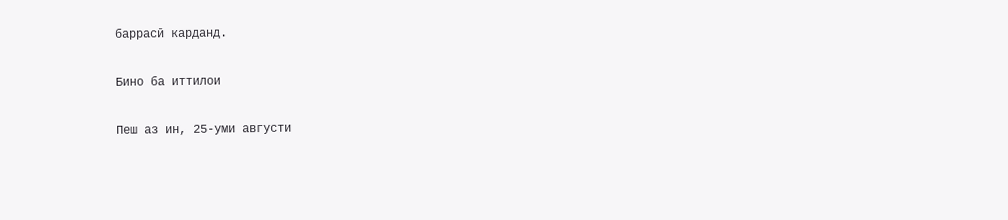баррасӣ карданд.

Бино ба иттилои

Пеш аз ин, 25-уми августи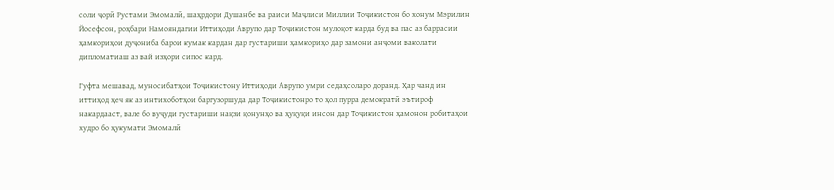соли ҷорӣ Рустами Эмомалӣ, шаҳрдори Душанбе ва раиси Маҷлиси Миллии Тоҷикистон бо хонум Мэрилин Йосефсон, роҳбари Намояндагии Иттиҳоди Аврупо дар Тоҷикистон мулоқот карда буд ва пас аз баррасии ҳамкориҳои дуҷониба барои кумак кардан дар густариши ҳамкориҳо дар замони анҷоми ваколати дипломатиаш аз вай изҳори сипос кард.

Гуфта мешавад, муносибатҳои Тоҷикистону Иттиҳоди Аврупо умри седаҳсоларо доранд. Ҳар чанд ин иттиҳод ҳеч як аз интихоботҳои баргузоршуда дар Тоҷикистонро то ҳол пурра демократӣ эътироф накардааст, вале бо вуҷуди густариши нақзи қонунҳо ва ҳуқуқи инсон дар Тоҷикистон ҳамонон робитаҳои худро бо ҳукумати Эмомалӣ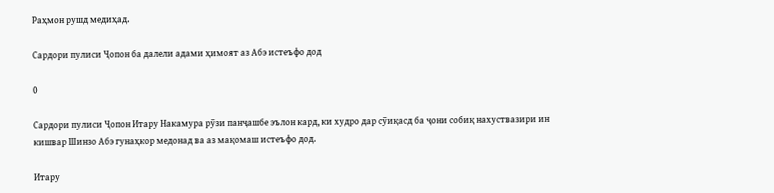Раҳмон рушд медиҳад.

Сардори пулиси Ҷопон ба далели адами ҳимоят аз Абэ истеъфо дод

0

Сардори пулиси Ҷопон Итару Накамура рӯзи панҷашбе эълон кард, ки худро дар сӯиқасд ба ҷони собиқ нахуствазири ин кишвар Шинзо Абэ гунаҳкор медонад ва аз мақомаш истеъфо дод.

Итару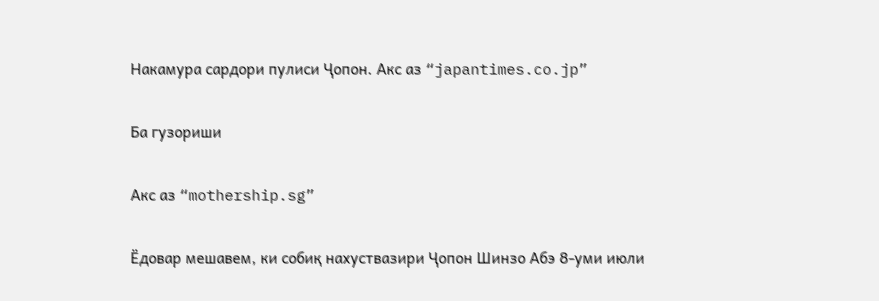Накамура сардори пулиси Ҷопон. Акс аз “japantimes.co.jp”

Ба гузориши

Акс аз “mothership.sg”

Ёдовар мешавем, ки собиқ нахуствазири Ҷопон Шинзо Абэ 8-уми июли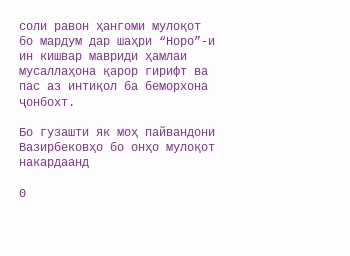соли равон ҳангоми мулоқот бо мардум дар шаҳри “Норо”-и ин кишвар мавриди ҳамлаи мусаллаҳона қарор гирифт ва пас аз интиқол ба беморхона ҷонбохт.

Бо гузашти як моҳ пайвандони Вазирбековҳо бо онҳо мулоқот накардаанд

0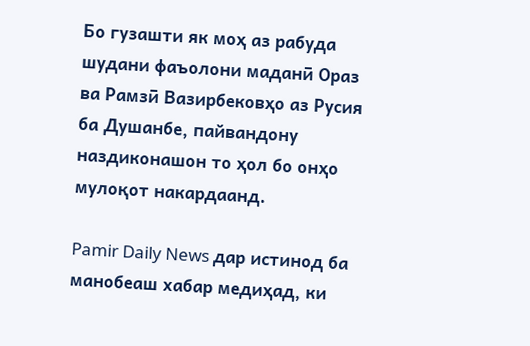Бо гузашти як моҳ аз рабуда шудани фаъолони маданӣ Ораз ва Рамзӣ Вазирбековҳо аз Русия ба Душанбе, пайвандону наздиконашон то ҳол бо онҳо мулоқот накардаанд.

Pamir Daily News дар истинод ба манобеаш хабар медиҳад, ки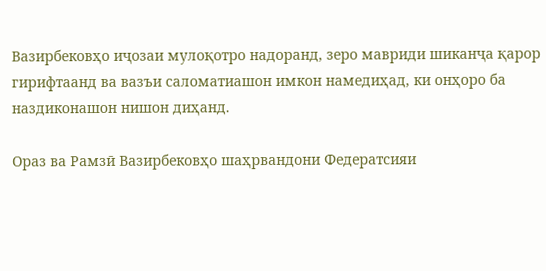Вазирбековҳо иҷозаи мулоқотро надоранд, зеро мавриди шиканҷа қарор гирифтаанд ва вазъи саломатиашон имкон намедиҳад, ки онҳоро ба наздиконашон нишон диҳанд.

Ораз ва Рамзӣ Вазирбековҳо шаҳрвандони Федератсияи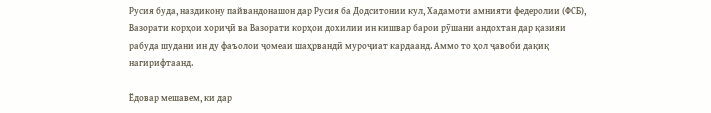Русия буда, наздикону пайвандонашон дар Русия ба Додситонии кул, Хадамоти амнияти федеролии (ФСБ), Вазорати корҳои хориҷӣ ва Вазорати корҳои дохилии ин кишвар барои рӯшани андохтан дар қазияи рабуда шудани ин ду фаъолои ҷомеаи шаҳрвандӣ муроҷиат кардаанд. Аммо то ҳол ҷавоби дақиқ нагирифтаанд.

Ёдовар мешавем, ки дар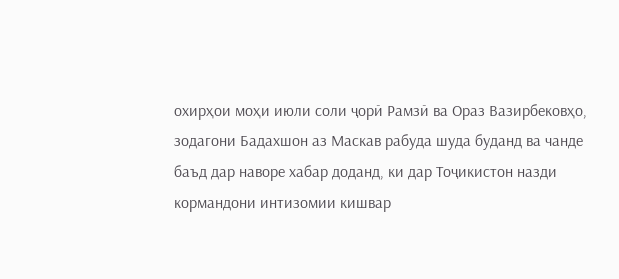охирҳои моҳи июли соли ҷорӣ Рамзӣ ва Ораз Вазирбековҳо, зодагони Бадахшон аз Маскав рабуда шуда буданд ва чанде баъд дар наворе хабар доданд, ки дар Тоҷикистон назди кормандони интизомии кишвар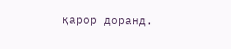қарор доранд.